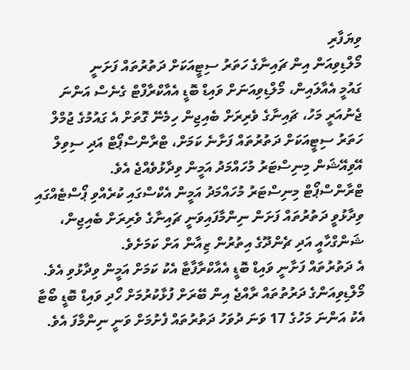ވިޔަފާރި
މޯލްޑިވިއަން އިން ޗައިނާގެ ހަތަރު ސިޓީއަކަށް ދަތުރުތައް ފަށަނީ
ގައުމީ އެއާލައިން، މޯލްޑިވިއަނަށް ވައިޑް ބޮޑީ އެއާކްރާފްޓް ގެނެސް އަންނަ ޖެނުއަރީ މަހު، ޗައިނާގެ ވެރިރަށް ބެއިޖިން ހިމެނޭ ގޮތަށް އެ ގައުމުގެ ޖުމްލް ހަތަރު ސިޓީއަކަށް ދަތުރުތައް ފަށާނެ ކަމަށް، ޓްރާންސްޕޯޓް އަދި ސިވިލް އޭވިއޭޝަން މިނިސްޓަރު މުހައްމަދު އަމީން ވިދާޅުވެއްޖެ އެވެ.
ޓްރާންސްޕޯޓް މިނިސްޓަރު މުހައްމަދު އަމީން އެކްސްގައި ކުރެއްވި ޕޯސްޓެއްގައި ވިދާޅުވީ ދަތުރުތައް ފަށަން ނިންމާފައިވަނީ ޗައިނާގެ ވެރިރަށް ބެއިޖިން، ޝަންގްހާއީ އަދި ޗެންދޫގެ އިތުރުން ޒިއާން އަށް ކަމަށެވެ.
އެ ދަތުރުތައް ފަށާނީ ވައިޑް ބޮޑީ އެއާކްރާފާޓާ އެކު ކަމަށް އަމީން ވިދާޅުވި އެވެ.
މޯލްޑިވިއަންގެ ދަރުތުތައް ރާއްޖެ އިން ބޭރަށް ފުޅާކުރުމަށް ހޯދި ވައިޑް ބޮޑީ ބޯޓާ އެކު އަންނަ މަހުގެ 17 ވަނަ ދުވަހު ދަތުރުތައް ފެށުމަށް ވަނީ ނިންމާފަ އެވެ.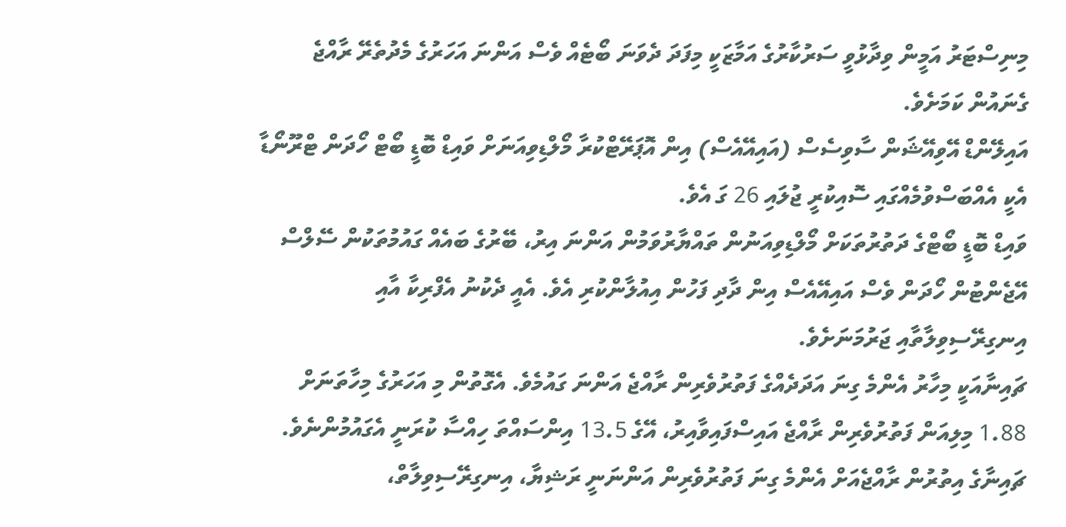މިނިސްޓަރު އަމީން ވިދާޅުވީ ސަރުކާރުގެ އަމާޒަކީ މިފަދަ ދެވަނަ ބޯޓެއް ވެސް އަންނަ އަހަރުގެ މެދުތެރޭ ރާއްޖެ ގެނައުން ކަމަށެވެ.
އައިލޭންޑް އޭވިއޭޝަން ސާވިސެސް (އައިއޭއެސް) އިން އޮޕަރޭޓްކުރާ މޯލްޑިވިއަނަށް ވައިޑް ބޮޑީ ބޯޓް ހޯދަން ޓްރޫނޯޑާ އެކީ އެއްބަސްވުމެއްގައި ސޮއިކުރީ ޖުލައި 26 ގަ އެވެ.
ވައިޑް ބޮޑީ ބޯޓްގެ ދަތުރުތަކަށް މޯލްޑިވިއަނުން ތައްޔާރުވަމުން އަންނަ އިރު، ބޭރުގެ ބައެއް ގައުމުތަކުން ސޭލްސް އޭޖެންޓުން ހޯދަން ވެސް އައިއޭއެސް އިން ދާދި ފަހުން އިއުލާންކުރި އެވެ. އެއީ ދެކުނު އެފްރިކާ އާއި އިނގިރޭސިވިލާތާއި ޖަރުމަނަށެވެ.
ޗައިނާއަކީ މިހާރު އެންމެ ގިނަ އަދަދެއްގެ ފަތުރުވެރިން ރާއްޖެ އަންނަ ގައުމެވެ. އެގޮތުން މި އަހަރުގެ މިހާތަނަށް 1.88 މިލިއަން ފަތުރުވެރިން ރާއްޖެ އައިސްފައިވާއިރު، އޭގެ 13.5 އިންސައްތަ ހިއްސާ ކުރަނީ އެގައުމުންނެވެ.
ޗައިނާގެ އިތުރުން ރާއްޖެއަށް އެންމެ ގިނަ ފަތުރުވެރިން އަންނަނީ ރަޝިޔާ، އިނގިރޭސިވިލާތް،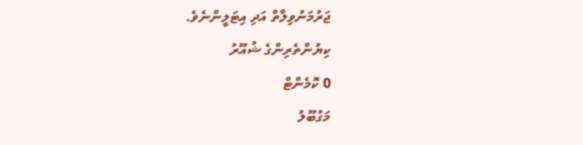ޖަރުމަނުވިލާތް އަދި އިޓަލީންނެވެ.
ކިޔުންތެރިންގެ ޝުއޫރު
0 ކޮމެންޓް
މަގުބޫލު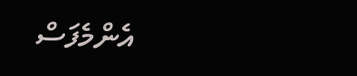އެންމެފަސް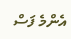އެންމެ ފަސް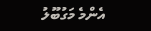އެންމެ މަގުބޫލު